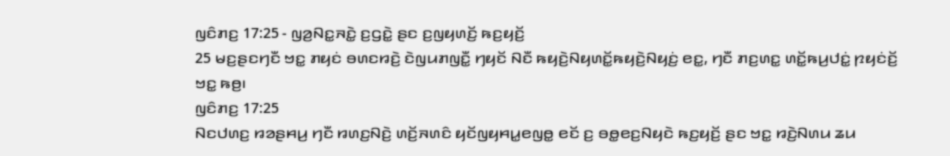ꤜꤢꤨꤊꤢ꤬ 17:25 - ꤜꤤ꤬ꤡꤢ꤭ꤏꤢꤧ꤭ ꤢ꤬ꤞꤢꤧ꤭ ꤔꤢ ꤢ꤬ꤜꤟꤛꤢꤩ꤬ ꤒꤢ꤬ꤟꤢꤩ꤬
25 ꤗꤢ꤬ꤔꤢꤚꤢꤪ ꤠꤢ꤭ ꤊꤟꤢꤦ ꤋꤛꤢꤙꤢꤧ꤬ ꤢꤧꤜꤣꤊꤜꤢꤪ꤭ ꤚꤟꤢꤩ ꤡꤢꤪ ꤒꤟꤢꤧ꤬ꤡꤟꤛꤢꤩ꤭ꤒꤟꤢꤧ꤬ꤡꤟꤢꤦ꤬ ꤕꤢ꤭, ꤚꤢꤪ ꤊꤢ꤬ꤛꤢ꤭ ꤛꤢꤩ꤭ꤒꤣ꤬ꤓꤢꤦ꤭ ꤐꤟꤢꤦꤢꤩ꤬ ꤠꤢ꤭ ꤒꤥ꤬꤯
ꤜꤢꤨꤊꤢ꤬ 17:25
ꤡꤢꤓꤛꤢ꤬ ꤙꤤꤔꤌꤣ꤬ ꤚꤢꤪ ꤙꤛꤢ꤬ꤡꤢꤧ꤬ ꤛꤢꤩ꤬ꤏꤛꤢꤨ ꤟꤢꤩꤜꤟꤌꤣ꤭ꤕꤜꤥ꤭ ꤕꤢꤩ ꤢ꤬ ꤋꤥ꤭ꤕꤢ꤬ꤡꤟꤢꤧ ꤒꤢ꤬ꤟꤢꤩ꤬ ꤔꤢ ꤠꤢ꤭ ꤙꤢꤧ꤬ꤡꤛꤣ ꤘꤣ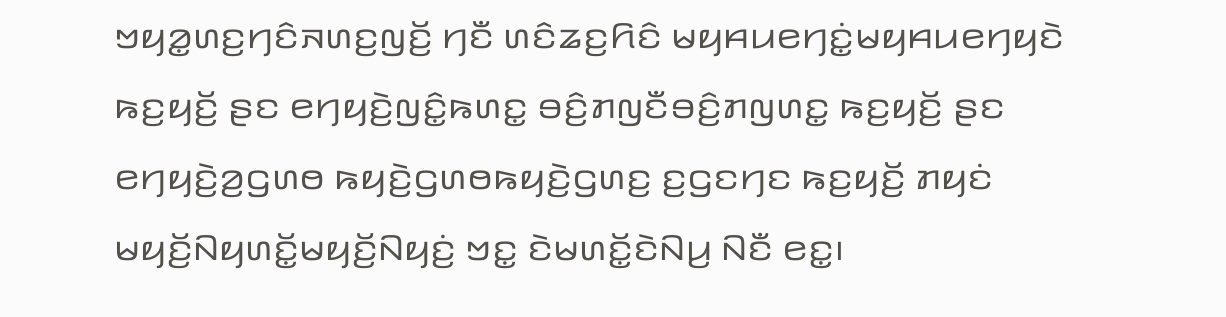ꤠꤟꤤ꤭ꤛꤢ꤬ꤚꤢꤨꤏꤛꤢ꤬ꤜꤢꤩ꤬ ꤚꤢꤪ ꤛꤢꤨꤘꤢ꤬ꤖꤢꤨ ꤗꤟꤌꤣꤕꤚꤢꤦ꤭ꤗꤟꤌꤣꤕꤚꤟꤢꤧ ꤒꤢ꤬ꤟꤢꤩ꤬ ꤔꤢ ꤕꤚꤟꤢꤧ꤬ꤜꤢꤨ꤭ꤒꤛꤢ꤭ ꤋꤢꤨ꤬ꤊꤜꤢꤪꤋꤢꤨ꤬ꤊꤜꤛꤢ꤭ ꤒꤢ꤬ꤟꤢꤩ꤬ ꤔꤢ ꤕꤚꤟꤢꤧ꤬ꤤ꤬ꤞꤛꤥ ꤒꤟꤢꤧ꤬ꤞꤛꤥꤒꤟꤢꤧ꤬ꤞꤛꤢ꤬ ꤢ꤬ꤞꤢꤚꤢ ꤒꤢ꤬ꤟꤢꤩ꤬ ꤊꤟꤢꤦ ꤗꤟꤢꤩ꤬ꤡꤟꤛꤢꤩ꤭ꤗꤟꤢꤩ꤬ꤡꤟꤢꤦ꤬ ꤠꤢ꤭ ꤢꤧꤗꤛꤢꤩ꤭ꤢꤧꤡꤣ꤬ ꤡꤢꤪ ꤕꤢ꤭꤯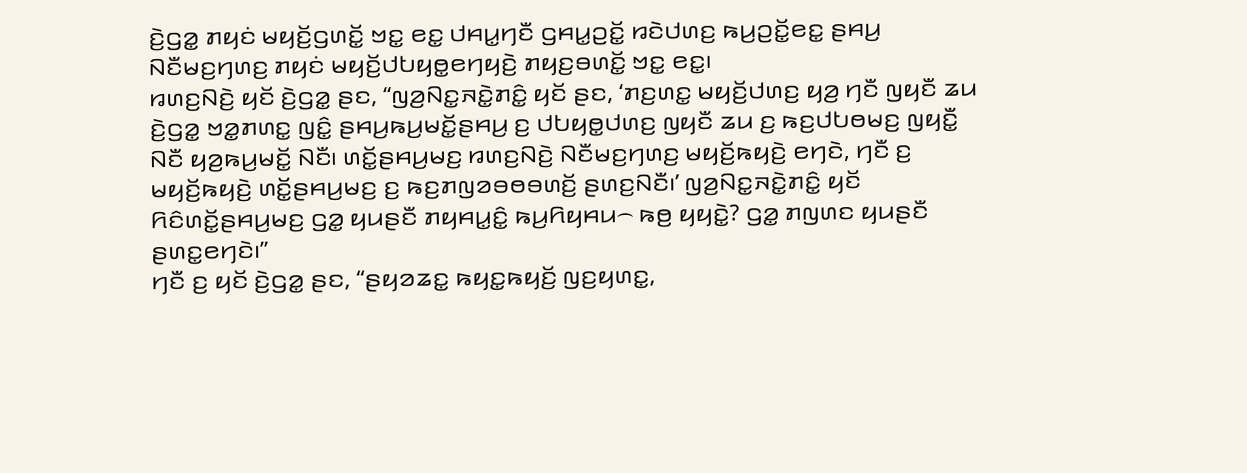ꤢꤧ꤬ꤞꤤ꤭ ꤊꤟꤢꤦ ꤗꤟꤢꤩ꤬ꤞꤛꤢꤩ꤭ ꤠꤢ꤭ ꤕꤢ꤭ ꤓꤌꤣ꤭ꤚꤢꤪ ꤞꤌꤣ꤭ꤑꤢꤩ꤭ ꤙꤢꤧꤓꤛꤢ꤬ ꤒꤣ꤬ꤑꤢꤩ꤭ꤕꤢ꤭ ꤔꤌꤣ꤬ ꤡꤢꤪꤗꤢ꤬ꤚꤛꤢ꤬ ꤊꤟꤢꤦ ꤗꤟꤢꤩ꤬ꤓꤝꤟꤥ꤭ꤕꤚꤟꤢꤧ꤬ ꤊꤟꤢ꤬ꤋꤛꤢꤩ꤭ ꤠꤢ꤭ ꤕꤢ꤭꤯
ꤙꤛꤢ꤬ꤡꤢꤧ꤬ ꤟꤢꤩ ꤢꤧ꤬ꤞꤤ꤭ ꤔꤢ, “ꤜꤤ꤬ꤡꤢ꤭ꤏꤢꤧ꤭ꤊꤢꤨ꤭ ꤟꤢꤩ ꤔꤢ, ‘ꤊꤢ꤬ꤛꤢ꤭ ꤗꤟꤢꤩ꤬ꤓꤛꤢ꤬ ꤟꤤ꤬ ꤚꤢꤪ ꤜꤟꤢꤪ ꤘꤣ ꤢꤧ꤬ꤞꤤ꤭ ꤠꤤ꤭ꤊꤛꤢ꤭ ꤜꤢꤨ꤭ ꤔꤌꤣ꤬ꤒꤣ꤬ꤗꤢꤩ꤭ꤔꤌꤣ꤬ ꤢ꤬ ꤓꤝꤟꤥ꤭ꤓꤛꤢ꤬ ꤜꤟꤢꤪ ꤘꤣ ꤢ꤬ ꤒꤢ꤬ꤓꤝꤥꤗꤢ꤬ ꤜꤟꤢꤪ꤭ ꤡꤢꤪ ꤟꤤ꤬ꤒꤣ꤬ꤗꤢꤩ꤭ ꤡꤢꤪ꤯ ꤛꤢꤩ꤭ꤔꤌꤣ꤬ꤗꤢ꤬ ꤙꤛꤢ꤬ꤡꤢꤧ꤬ ꤡꤢꤪꤗꤢ꤬ꤚꤛꤢ꤬ ꤗꤟꤢꤩ꤬ꤒꤟꤢꤧ꤬ ꤕꤚꤢꤧ, ꤚꤢꤪ ꤢ꤬ ꤗꤟꤢꤩ꤬ꤒꤟꤢꤧ꤬ ꤛꤢꤩ꤭ꤔꤌꤣ꤬ꤗꤢ꤬ ꤢ꤬ ꤒꤢ꤬ꤊꤜꤤꤋꤥꤋꤛꤢꤩ꤬ ꤔꤛꤢ꤬ꤡꤢꤪ꤯’ ꤜꤤ꤬ꤡꤢ꤭ꤏꤢꤧ꤭ꤊꤢꤨ꤭ ꤟꤢꤩ ꤖꤢꤨꤛꤢꤩ꤭ꤔꤌꤣ꤬ꤗꤢ꤬ ꤞꤤ꤭ ꤟꤣꤔꤢꤪ ꤊꤟꤌꤣ꤭ꤢꤨ꤭ ꤒꤣ꤬ꤖꤟꤌꤣ꤮ ꤒꤥ꤬ ꤟꤟꤢꤧ꤭? ꤞꤤ꤭ ꤊꤜꤛꤢ ꤟꤣꤔꤢꤪ ꤔꤛꤢ꤭ꤕꤚꤢꤧ꤯”
ꤚꤢꤪ ꤢ꤬ ꤟꤢꤩ ꤢꤧ꤬ꤞꤤ꤭ ꤔꤢ, “ꤔꤟꤤꤘꤢ꤭ ꤒꤟꤢ꤭ꤒꤟꤢꤩ꤬ ꤜꤢ꤬ꤟꤛꤢ꤭,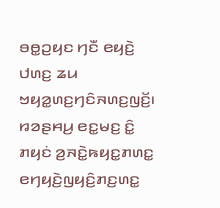ꤋꤥ꤭ꤑꤟꤢ ꤚꤢꤪ ꤕꤟꤢꤧ꤬ ꤓꤛꤢ꤬ ꤘꤣ ꤠꤟꤤ꤭ꤛꤢ꤬ꤚꤢꤨꤏꤛꤢ꤬ꤜꤢꤩ꤬꤯ ꤙꤤꤔꤌꤣ꤬ ꤕꤢ꤭ꤗꤢ꤬ ꤢꤨ꤭ ꤊꤟꤢꤦ ꤤ꤬ꤏꤢꤧ꤭ꤒꤟꤢ꤭ꤊꤛꤢ꤭ ꤕꤚꤟꤢꤧ꤬ꤜꤟꤢꤨ꤬ꤊꤢ꤬ꤛꤢ꤭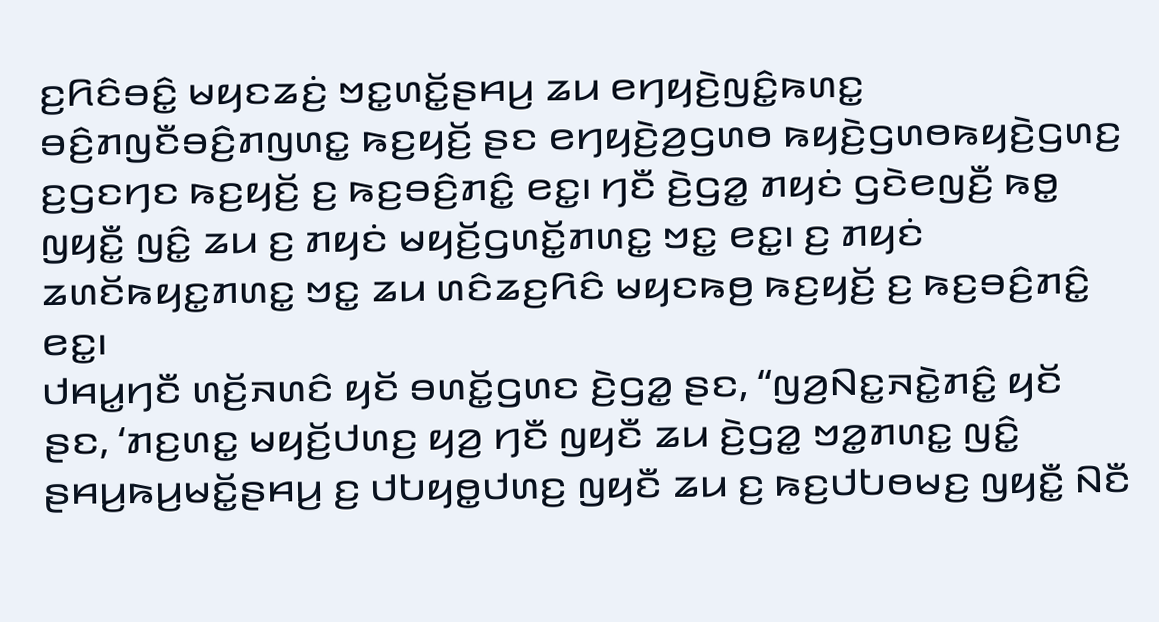ꤢ꤬ꤖꤢꤨꤋꤢꤨ꤭ ꤗꤟꤢꤘꤢꤦ꤬ ꤠꤢ꤭ꤛꤢꤩ꤭ꤔꤌꤣ꤬ ꤘꤣ ꤕꤚꤟꤢꤧ꤬ꤜꤢꤨ꤭ꤒꤛꤢ꤭ ꤋꤢꤨ꤬ꤊꤜꤢꤪꤋꤢꤨ꤬ꤊꤜꤛꤢ꤭ ꤒꤢ꤬ꤟꤢꤩ꤬ ꤔꤢ ꤕꤚꤟꤢꤧ꤬ꤤ꤬ꤞꤛꤥ ꤒꤟꤢꤧ꤬ꤞꤛꤥꤒꤟꤢꤧ꤬ꤞꤛꤢ꤬ ꤢ꤬ꤞꤢꤚꤢ ꤒꤢ꤬ꤟꤢꤩ꤬ ꤢ꤬ ꤒꤢ꤬ꤋꤢꤨ꤬ꤊꤢꤨ꤭ ꤕꤢ꤭꤯ ꤚꤢꤪ ꤢꤧ꤬ꤞꤤ꤭ ꤊꤟꤢꤦ ꤞꤢꤧꤕꤜꤢꤪ꤬ ꤒꤥ꤭ ꤜꤟꤢꤪ꤭ ꤜꤢꤨ꤭ ꤘꤣ ꤢ꤬ ꤊꤟꤢꤦ ꤗꤟꤢꤩ꤬ꤞꤛꤢꤩ꤭ꤊꤛꤢ꤭ ꤠꤢ꤭ ꤕꤢ꤭꤯ ꤢ꤬ ꤊꤟꤢꤦ ꤘꤛꤢꤩꤒꤟꤢ꤭ꤊꤛꤢ꤭ ꤠꤢ꤭ ꤘꤣ ꤛꤢꤨꤘꤢ꤬ꤖꤢꤨ ꤗꤟꤢꤒꤥ꤬ ꤒꤢ꤬ꤟꤢꤩ꤬ ꤢ꤬ ꤒꤢ꤬ꤋꤢꤨ꤬ꤊꤢꤨ꤭ ꤕꤢ꤭꤯
ꤓꤌꤣ꤭ꤚꤢꤪ ꤛꤢꤩ꤬ꤏꤛꤢꤨ ꤟꤢꤩ ꤋꤛꤢꤩ꤭ꤞꤛꤢ ꤢꤧ꤬ꤞꤤ꤭ ꤔꤢ, “ꤜꤤ꤬ꤡꤢ꤭ꤏꤢꤧ꤭ꤊꤢꤨ꤭ ꤟꤢꤩ ꤔꤢ, ‘ꤊꤢ꤬ꤛꤢ꤭ ꤗꤟꤢꤩ꤬ꤓꤛꤢ꤬ ꤟꤤ꤬ ꤚꤢꤪ ꤜꤟꤢꤪ ꤘꤣ ꤢꤧ꤬ꤞꤤ꤭ ꤠꤤ꤭ꤊꤛꤢ꤭ ꤜꤢꤨ꤭ ꤔꤌꤣ꤬ꤒꤣ꤬ꤗꤢꤩ꤭ꤔꤌꤣ꤬ ꤢ꤬ ꤓꤝꤟꤥ꤭ꤓꤛꤢ꤬ ꤜꤟꤢꤪ ꤘꤣ ꤢ꤬ ꤒꤢ꤬ꤓꤝꤥꤗꤢ꤬ ꤜꤟꤢꤪ꤭ ꤡꤢꤪ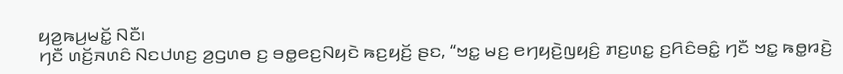ꤟꤤ꤬ꤒꤣ꤬ꤗꤢꤩ꤭ ꤡꤢꤪ꤯
ꤚꤢꤪ ꤛꤢꤩ꤬ꤏꤛꤢꤨ ꤡꤢꤓꤛꤢ꤬ ꤤ꤬ꤞꤛꤥ ꤢ꤬ ꤋꤥ꤭ꤕꤢ꤬ꤡꤟꤢꤧ ꤒꤢ꤬ꤟꤢꤩ꤬ ꤔꤢ, “ꤠꤢ꤭ ꤗꤢ꤬ ꤕꤚꤟꤢꤧ꤬ꤜꤟꤢꤨ꤬ ꤊꤢ꤬ꤛꤢ꤭ ꤢ꤬ꤖꤢꤨꤋꤢꤨ꤭ ꤚꤢꤪ ꤠꤢ꤭ ꤒꤥ꤭ꤙꤢꤧ꤬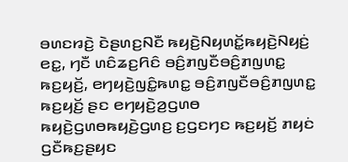ꤋꤛꤢꤙꤢꤧ꤬ ꤢꤧꤔꤛꤢ꤬ꤡꤢꤪ ꤒꤟꤢꤧ꤬ꤡꤟꤛꤢꤩ꤭ꤒꤟꤢꤧ꤬ꤡꤟꤢꤦ꤬ ꤕꤢ꤭, ꤚꤢꤪ ꤛꤢꤨꤘꤢ꤬ꤖꤢꤨ ꤋꤢꤨ꤬ꤊꤜꤢꤪꤋꤢꤨ꤬ꤊꤜꤛꤢ꤭ ꤒꤢ꤬ꤟꤢꤩ꤬, ꤕꤚꤟꤢꤧ꤬ꤜꤢꤨ꤭ꤒꤛꤢ꤭ ꤋꤢꤨ꤬ꤊꤜꤢꤪꤋꤢꤨ꤬ꤊꤜꤛꤢ꤭ ꤒꤢ꤬ꤟꤢꤩ꤬ ꤔꤢ ꤕꤚꤟꤢꤧ꤬ꤤ꤬ꤞꤛꤥ ꤒꤟꤢꤧ꤬ꤞꤛꤥꤒꤟꤢꤧ꤬ꤞꤛꤢ꤬ ꤢ꤬ꤞꤢꤚꤢ ꤒꤢ꤬ꤟꤢꤩ꤬ ꤊꤟꤢꤦ ꤞꤢꤪꤒꤢ꤬ꤔꤟꤢ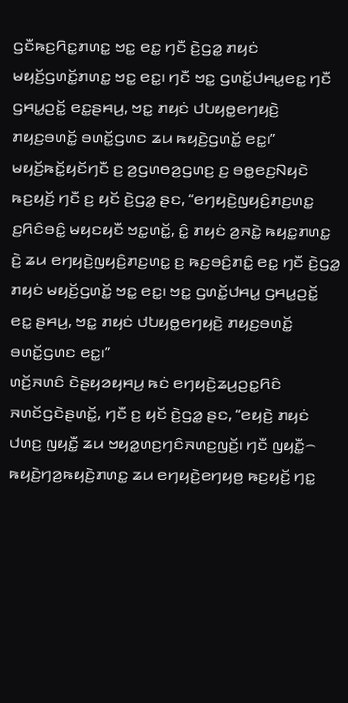ꤞꤢꤪꤒꤢ꤬ꤖꤢ꤭ꤊꤛꤢ꤭ ꤠꤢ꤭ ꤕꤢ꤭ ꤚꤢꤪ ꤢꤧ꤬ꤞꤤ꤭ ꤊꤟꤢꤦ ꤗꤟꤢꤩ꤬ꤞꤛꤢꤩ꤭ꤊꤛꤢ꤭ ꤠꤢ꤭ ꤕꤢ꤭꤯ ꤚꤢꤪ ꤠꤢ꤭ ꤞꤛꤢꤩ꤭ꤓꤌꤣ꤭ꤕꤢ꤭ ꤚꤢꤪ ꤞꤌꤣ꤭ꤑꤢꤩ꤭ ꤕꤢ꤭ꤔꤌꤣ꤬, ꤠꤢ꤭ ꤊꤟꤢꤦ ꤓꤝꤟꤥ꤭ꤕꤚꤟꤢꤧ꤬ ꤊꤟꤢ꤬ꤋꤛꤢꤩ꤭ ꤋꤛꤢꤩ꤭ꤞꤛꤢ ꤘꤣ ꤒꤟꤢꤧ꤬ꤞꤛꤢꤩ꤭ ꤕꤢ꤭꤯”
ꤗꤟꤢꤩ꤬ꤒꤢꤩ꤭ꤟꤢꤩꤚꤢꤪ ꤢ꤬ ꤤ꤬ꤞꤛꤥꤤ꤬ꤞꤛꤢ꤬ ꤢ꤬ ꤋꤥ꤭ꤕꤢ꤬ꤡꤟꤢꤧ ꤒꤢ꤬ꤟꤢꤩ꤬ ꤚꤢꤪ ꤢ꤬ ꤟꤢꤩ ꤢꤧ꤬ꤞꤤ꤭ ꤔꤢ, “ꤕꤚꤟꤢꤧ꤬ꤜꤟꤢꤨ꤬ꤊꤢ꤬ꤛꤢ꤭ ꤢ꤬ꤖꤢꤨꤋꤢꤨ꤭ ꤗꤟꤢꤟꤢꤪ ꤠꤢ꤭ꤛꤢꤩ꤭, ꤢꤨ꤭ ꤊꤟꤢꤦ ꤤ꤬ꤏꤢꤧ꤭ ꤒꤟꤢ꤭ꤊꤛꤢ꤭ ꤢꤧ꤬ ꤘꤣ ꤕꤚꤟꤢꤧ꤬ꤜꤟꤢꤨ꤬ꤊꤢ꤬ꤛꤢ꤭ ꤢ꤬ ꤒꤢ꤬ꤋꤢꤨ꤬ꤊꤢꤨ꤭ ꤕꤢ꤭ ꤚꤢꤪ ꤢꤧ꤬ꤞꤤ꤭ ꤊꤟꤢꤦ ꤗꤟꤢꤩ꤬ꤞꤛꤢꤩ꤭ ꤠꤢ꤭ ꤕꤢ꤭꤯ ꤠꤢ꤭ ꤞꤛꤢꤩ꤭ꤓꤌꤣ꤭ ꤞꤌꤣ꤭ꤑꤢꤩ꤭ ꤕꤢ꤭ ꤔꤌꤣ꤬, ꤠꤢ꤭ ꤊꤟꤢꤦ ꤓꤝꤟꤥ꤭ꤕꤚꤟꤢꤧ꤬ ꤊꤟꤢ꤬ꤋꤛꤢꤩ꤭ ꤋꤛꤢꤩ꤭ꤞꤛꤢ ꤕꤢ꤭꤯”
ꤛꤢꤩ꤬ꤏꤛꤢꤨ ꤢꤧꤔꤟꤤꤟꤌꤣ꤬ ꤒꤢꤦ ꤕꤚꤟꤢꤧ꤬ꤘꤣ꤬ꤑꤢ꤭ꤖꤢꤨ ꤏꤛꤢꤩꤞꤢꤧꤔꤛꤢꤩ꤭, ꤚꤢꤪ ꤢ꤬ ꤟꤢꤩ ꤢꤧ꤬ꤞꤤ꤭ ꤔꤢ, “ꤕꤟꤢꤧ꤬ ꤊꤟꤢꤦ ꤓꤛꤢ꤬ ꤜꤟꤢꤪ꤭ ꤘꤣ ꤠꤟꤤ꤭ꤛꤢ꤬ꤚꤢꤨꤏꤛꤢ꤬ꤜꤢꤩ꤬꤯ ꤚꤢꤪ ꤜꤟꤢꤪ꤭꤮ ꤒꤟꤢꤧ꤬ꤚꤤ꤬ꤒꤟꤢꤧ꤬ꤊꤛꤢ꤭ ꤘꤣ ꤕꤚꤟꤢꤧ꤬ꤕꤚꤟꤥ꤬ ꤒꤢ꤬ꤟꤢꤩ꤬ ꤚꤢ꤭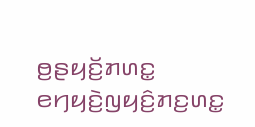ꤥ꤬ꤔꤟꤢꤩ꤬ꤊꤛꤢ꤭ ꤕꤚꤟꤢꤧ꤬ꤜꤟꤢꤨ꤬ꤊꤢ꤬ꤛꤢ꤭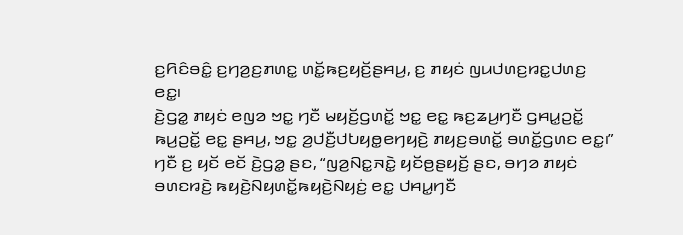ꤢ꤬ꤖꤢꤨꤋꤢꤨ꤭ ꤢ꤬ꤚꤤ꤬ꤢ꤬ꤊꤛꤢ꤭ ꤛꤢꤩ꤭ꤒꤢ꤬ꤟꤢꤩ꤬ꤔꤌꤣ꤬, ꤢ꤬ ꤊꤟꤢꤦ ꤜꤣꤓꤛꤢ꤬ꤙꤢ꤭ꤓꤛꤢ꤬ ꤕꤢ꤭꤯
ꤢꤧ꤬ꤞꤤ꤭ ꤊꤟꤢꤦ ꤕꤜꤤ ꤠꤢ꤭ ꤚꤢꤪ ꤗꤟꤢꤩ꤬ꤞꤛꤢꤩ꤭ ꤠꤢ꤭ ꤕꤢ꤭ ꤒꤢ꤬ꤘꤣ꤬ꤚꤢꤪ ꤞꤌꤣ꤭ꤑꤢꤩ꤭ ꤒꤣ꤬ꤑꤢꤩ꤭ ꤕꤢ꤭ ꤔꤌꤣ꤬, ꤠꤢ꤭ ꤤ꤬ꤓꤢꤪ꤬ꤓꤝꤟꤥ꤭ꤕꤚꤟꤢꤧ꤬ ꤊꤟꤢ꤬ꤋꤛꤢꤩ꤭ ꤋꤛꤢꤩ꤭ꤞꤛꤢ ꤕꤢ꤭꤯”
ꤚꤢꤪ ꤢ꤬ ꤟꤢꤩ ꤕꤢꤩ ꤢꤧ꤬ꤞꤤ꤭ ꤔꤢ, “ꤜꤤ꤬ꤡꤢ꤭ꤏꤢꤧ꤭ ꤟꤢꤩꤥ꤬ꤔꤟꤢꤩ꤬ ꤔꤢ, ꤋꤚꤤ ꤊꤟꤢꤦ ꤋꤛꤢꤙꤢꤧ꤬ ꤒꤟꤢꤧ꤬ꤡꤟꤛꤢꤩ꤭ꤒꤟꤢꤧ꤬ꤡꤟꤢꤦ꤬ ꤕꤢ꤭ ꤓꤌꤣ꤭ꤚꤢꤪ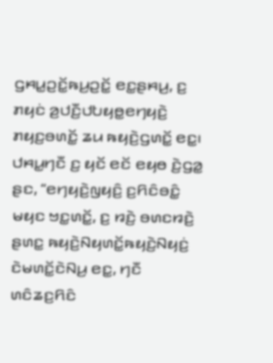ꤞꤌꤣ꤭ꤑꤢꤩ꤭ꤒꤣ꤬ꤑꤢꤩ꤭ ꤕꤢ꤭ꤔꤌꤣ꤬, ꤢ꤬ ꤊꤟꤢꤦ ꤤ꤬ꤓꤢꤪ꤬ꤓꤝꤟꤥ꤭ꤕꤚꤟꤢꤧ꤬ ꤊꤟꤢ꤬ꤋꤛꤢꤩ꤭ ꤘꤣ ꤒꤟꤢꤧ꤬ꤞꤛꤢꤩ꤭ ꤕꤢ꤭꤯
ꤓꤌꤣ꤭ꤚꤢꤪ ꤢ꤬ ꤟꤢꤩ ꤕꤢꤩ ꤕꤟꤥ ꤢꤧ꤬ꤞꤤ꤭ ꤔꤢ, “ꤕꤚꤟꤢꤧ꤬ꤜꤟꤢꤨ꤬ ꤢ꤬ꤖꤢꤨꤋꤢꤨ꤭ ꤗꤟꤢ ꤠꤢ꤭ꤛꤢꤩ꤭, ꤢ꤬ ꤙꤢꤧ꤬ ꤋꤛꤢꤙꤢꤧ꤬ ꤔꤛꤢ꤭ ꤒꤟꤢꤧ꤬ꤡꤟꤛꤢꤩ꤭ꤒꤟꤢꤧ꤬ꤡꤟꤢꤦ꤬ ꤢꤧꤗꤛꤢꤩ꤭ꤢꤧꤡꤣ꤬ ꤕꤢ꤭, ꤚꤢꤪ ꤛꤢꤨꤘꤢ꤬ꤖꤢꤨ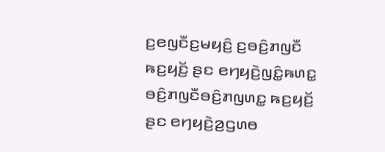ꤢ꤬ꤕꤜꤢꤪꤢ꤬ꤗꤟꤢꤨ꤬ ꤢ꤬ꤋꤢꤨ꤬ꤊꤜꤢꤪ ꤒꤢ꤬ꤟꤢꤩ꤬ ꤔꤢ ꤕꤚꤟꤢꤧ꤬ꤜꤢꤨ꤭ꤒꤛꤢ꤭ ꤋꤢꤨ꤬ꤊꤜꤢꤪꤋꤢꤨ꤬ꤊꤜꤛꤢ꤭ ꤒꤢ꤬ꤟꤢꤩ꤬ ꤔꤢ ꤕꤚꤟꤢꤧ꤬ꤤ꤬ꤞꤛꤥ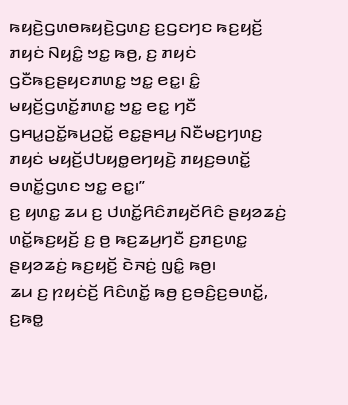ꤒꤟꤢꤧ꤬ꤞꤛꤥꤒꤟꤢꤧ꤬ꤞꤛꤢ꤬ ꤢ꤬ꤞꤢꤚꤢ ꤒꤢ꤬ꤟꤢꤩ꤬ ꤊꤟꤢꤦ ꤡꤟꤢꤨ꤭ ꤠꤢ꤭ ꤒꤥ꤬, ꤢ꤬ ꤊꤟꤢꤦ ꤞꤢꤪꤒꤢ꤬ꤔꤟꤢꤊꤛꤢ꤭ ꤠꤢ꤭ ꤕꤢ꤭꤯ ꤢꤨ꤭ ꤗꤟꤢꤩ꤬ꤞꤛꤢꤩ꤭ꤊꤛꤢ꤭ ꤠꤢ꤭ ꤕꤢ꤭ ꤚꤢꤪ ꤞꤌꤣ꤭ꤑꤢꤩ꤭ꤒꤣ꤬ꤑꤢꤩ꤭ ꤕꤢ꤭ꤔꤌꤣ꤬ ꤡꤢꤪꤗꤢ꤬ꤚꤛꤢ꤬ ꤊꤟꤢꤦ ꤗꤟꤢꤩ꤬ꤓꤝꤟꤥ꤭ꤕꤚꤟꤢꤧ꤬ ꤊꤟꤢ꤬ꤋꤛꤢꤩ꤭ ꤋꤛꤢꤩ꤭ꤞꤛꤢ ꤠꤢ꤭ ꤕꤢ꤭꤯”
ꤢ꤬ ꤟꤛꤢ꤭ ꤘꤣ ꤢ꤬ ꤓꤛꤢꤩ꤭ꤖꤢꤨꤊꤟꤢꤩꤖꤢꤨ ꤔꤟꤤꤘꤢꤦ꤬ ꤛꤢꤩ꤭ꤒꤢ꤬ꤟꤢꤩ꤬ ꤢ꤬ ꤥ꤬ ꤒꤢ꤬ꤘꤣ꤬ꤚꤢꤪ ꤢ꤬ꤊꤢ꤬ꤛꤢ꤭ ꤔꤟꤤꤘꤢꤦ꤬ ꤒꤢ꤬ꤟꤢꤩ꤬ ꤢꤧꤏꤢꤦ꤬ ꤜꤢꤨ꤭ ꤒꤥ꤬꤯
ꤘꤣ ꤢ꤬ ꤐꤟꤢꤦꤢꤩ꤬ ꤖꤢꤨꤛꤢꤩ꤭ ꤒꤥ꤬ ꤢ꤬ꤋꤢꤨ꤬ꤢ꤬ꤋꤛꤢꤩ꤭, ꤢ꤬ꤒꤥ꤭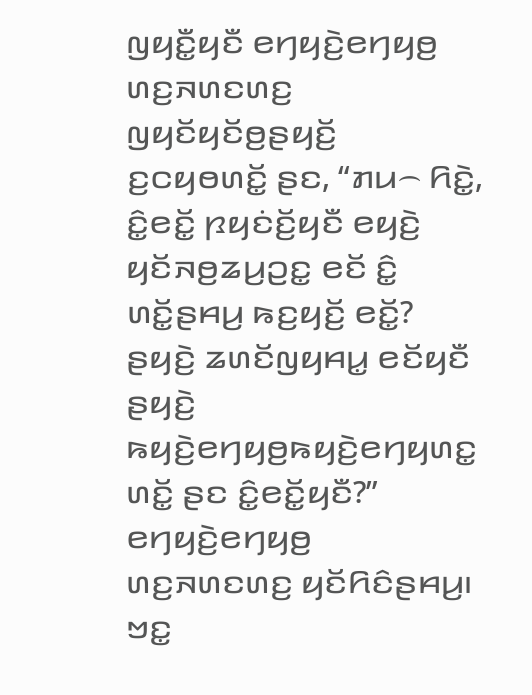ꤜꤟꤢꤪ꤭ꤟꤢꤪ ꤕꤚꤟꤢꤧ꤬ꤕꤚꤟꤥ꤬ ꤛꤢ꤬ꤏꤛꤢꤛꤢ꤬ ꤜꤟꤢꤩꤟꤢꤩꤥ꤬ꤔꤟꤢꤩ꤬ ꤢ꤬ꤍꤟꤥꤛꤢꤩ꤭ ꤔꤢ, “ꤊꤣ꤮ ꤖꤢꤧ꤭, ꤢꤨ꤭ꤕꤢꤩ꤭ ꤐꤟꤢꤦꤢꤩ꤬ꤟꤢꤪ ꤕꤟꤢꤧ꤬ ꤟꤢꤩꤏꤥ꤬ꤘꤣ꤬ꤑꤢ꤭ ꤕꤢꤩ ꤢꤨ꤭ ꤛꤢꤩ꤭ꤔꤌꤣ꤬ ꤒꤢ꤬ꤟꤢꤩ꤬ ꤕꤢꤩ꤭? ꤔꤟꤢꤧ꤬ ꤘꤛꤢꤩꤜꤟꤌꤣ꤭ ꤕꤢꤩꤟꤢꤪ ꤔꤟꤢꤧ꤬ ꤒꤟꤢꤧ꤬ꤕꤚꤟꤥ꤬ꤒꤟꤢꤧ꤬ꤕꤚꤟꤛꤢ꤭ ꤛꤢꤩ꤭ ꤔꤢ ꤢꤨ꤭ꤕꤢꤩ꤭ꤟꤢꤪ?” ꤕꤚꤟꤢꤧ꤬ꤕꤚꤟꤥ꤬ ꤛꤢ꤬ꤏꤛꤢꤛꤢ꤬ ꤟꤢꤩꤖꤢꤨꤔꤌꤣ꤬꤯
ꤠꤢ꤭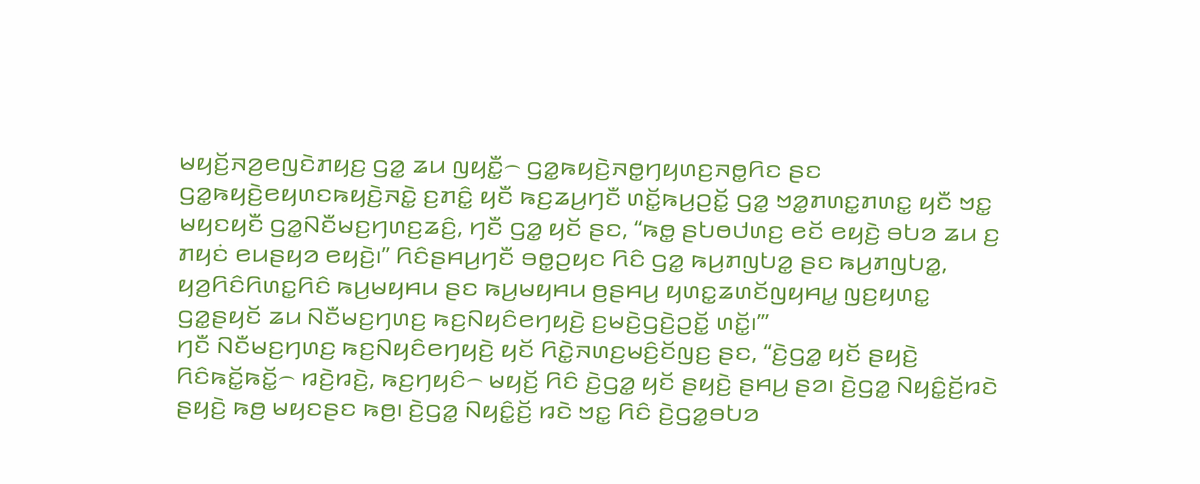ꤗꤟꤢꤩ꤬ꤏꤤ꤬ꤕꤜꤢꤧꤊꤟꤢ꤬ ꤞꤤ꤭ ꤘꤣ ꤜꤟꤢꤪ꤭꤮ ꤞꤤ꤭ꤒꤟꤢꤧ꤬ꤏꤥ꤭ꤚꤟꤛꤢ꤬ꤏꤥ꤭ꤖꤢ ꤔꤢ ꤞꤤ꤭ꤒꤟꤢꤧ꤬ꤕꤟꤛꤢꤒꤟꤢꤧ꤬ꤏꤢꤧ꤭ ꤢ꤬ꤊꤢꤨ꤭ ꤟꤢꤪ ꤒꤢ꤬ꤘꤣ꤬ꤚꤢꤪ ꤛꤢꤩ꤭ꤒꤣ꤬ꤑꤢꤩ꤭ ꤞꤤ꤭ ꤠꤤ꤭ꤊꤛꤢ꤭ꤊꤛꤢ꤭ ꤟꤢꤪ ꤠꤢ꤭ ꤗꤟꤢꤟꤢꤪ ꤞꤤ꤭ꤡꤢꤪꤗꤢ꤬ꤚꤛꤢ꤬ꤘꤢꤨ꤬, ꤚꤢꤪ ꤞꤤ꤭ ꤟꤢꤩ ꤔꤢ, “ꤒꤥ꤭ ꤔꤝꤥꤓꤛꤢ꤬ ꤕꤢꤩ ꤕꤟꤢꤧ꤬ ꤋꤝꤤ ꤘꤣ ꤢ꤬ ꤊꤟꤢꤦ ꤕꤣꤔꤟꤤ ꤕꤟꤢꤧ꤬꤯” ꤖꤢꤨꤔꤌꤣ꤬ꤚꤢꤪ ꤋꤥ꤭ꤑꤟꤢ ꤖꤢꤨ ꤞꤤ꤭ ꤒꤣ꤬ꤊꤜꤝꤤ꤭ ꤔꤢ ꤒꤣ꤬ꤊꤜꤝꤤ꤭, ꤟꤤ꤬ꤖꤢꤨꤖꤛꤢ꤭ꤖꤢꤨ ꤒꤣ꤬ꤗꤟꤌꤣ ꤔꤢ ꤒꤣ꤬ꤗꤟꤌꤣ ꤥ꤬ꤔꤌꤣ꤬ ꤟꤛꤢ꤭ꤘꤛꤢꤩꤜꤟꤌꤣ꤭ ꤜꤢ꤬ꤟꤛꤢ꤭ ꤞꤤ꤭ꤔꤟꤢꤩ ꤘꤣ ꤡꤢꤪꤗꤢ꤬ꤚꤛꤢ꤬ ꤒꤢ꤬ꤡꤟꤢꤨꤕꤚꤟꤢꤧ꤬ ꤢ꤬ꤗꤢꤧ꤬ꤞꤢꤧ꤬ꤑꤢꤩ꤭ ꤛꤢꤩ꤭꤯’”
ꤚꤢꤪ ꤡꤢꤪꤗꤢ꤬ꤚꤛꤢ꤬ ꤒꤢ꤬ꤡꤟꤢꤨꤕꤚꤟꤢꤧ꤬ ꤟꤢꤩ ꤖꤢꤧ꤭ꤏꤛꤢ꤬ꤗꤢꤨ꤬ꤢꤩꤜꤢ꤬ ꤔꤢ, “ꤢꤧ꤬ꤞꤤ꤭ ꤟꤢꤩ ꤔꤟꤢꤧ꤬ ꤖꤢꤨꤒꤢꤩ꤭ꤒꤢꤩ꤭꤮ ꤙꤢꤧ꤬ꤙꤢꤧ꤬, ꤒꤢ꤬ꤚꤟꤢꤨ꤮ ꤗꤟꤢꤩ꤬ ꤖꤢꤨ ꤢꤧ꤬ꤞꤤ꤭ ꤟꤢꤩ ꤔꤟꤢꤧ꤬ ꤔꤌꤣ꤬ ꤔꤤ꤯ ꤢꤧ꤬ꤞꤤ꤭ ꤡꤟꤢꤨ꤭ꤢꤩ꤬ꤙꤢꤧ ꤔꤟꤢꤧ꤬ ꤒꤥ꤬ ꤗꤟꤢꤔꤢ ꤒꤥ꤬꤯ ꤢꤧ꤬ꤞꤤ꤭ ꤡꤟꤢꤨ꤭ꤢꤩ꤬ ꤙꤢꤧ ꤠꤢ꤭ ꤖꤢꤨ ꤢꤧ꤬ꤞꤤ꤭ꤋꤝꤤ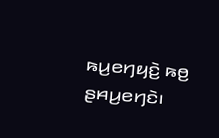ꤒꤣ꤬ꤕꤚꤟꤢꤧ꤬ ꤒꤥ꤬ ꤔꤌꤣ꤬ꤕꤚꤢꤧ꤯